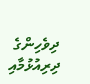ދިވެހިންގެ ދިރިއުޅުމާއި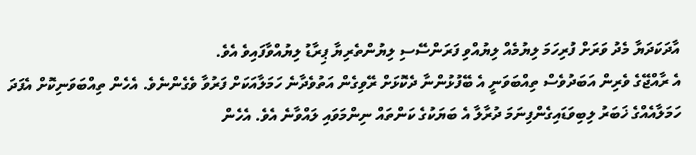އާދަކަދަޔާ މެދު ވަރަށް ފުރިހަމަ ލިޔުމެއް ލިޔުއްވި ފަރަންސޭސި ލިޔުންތެރިޔާ ޕިރާޑު ލިޔުއްވާފައިވެ އެވެ.
އެ ރާއްޖޭގެ ވެރިން އަބަދުވެސް ތިއްބަވަނީ އެ ބޭފުޅުންނާ ދެކޮޅަށް ރޭވިގެން އަތުވެދާނެ ހަމަލާއަކަށް ފަރުވާ ވެގެންނެވެ. އެހެން ތިއްބަވަނިކޮށް އެފަދަ ހަމަލާއެއްގެ ޚަބަރު ލިބިވަޑައިގެންފިނަމަ ދުރާލާ އެ ބަޔަކުގެ ކަންތައް ނިންމަވައި ލައްވާނެ އެވެ. އެހެން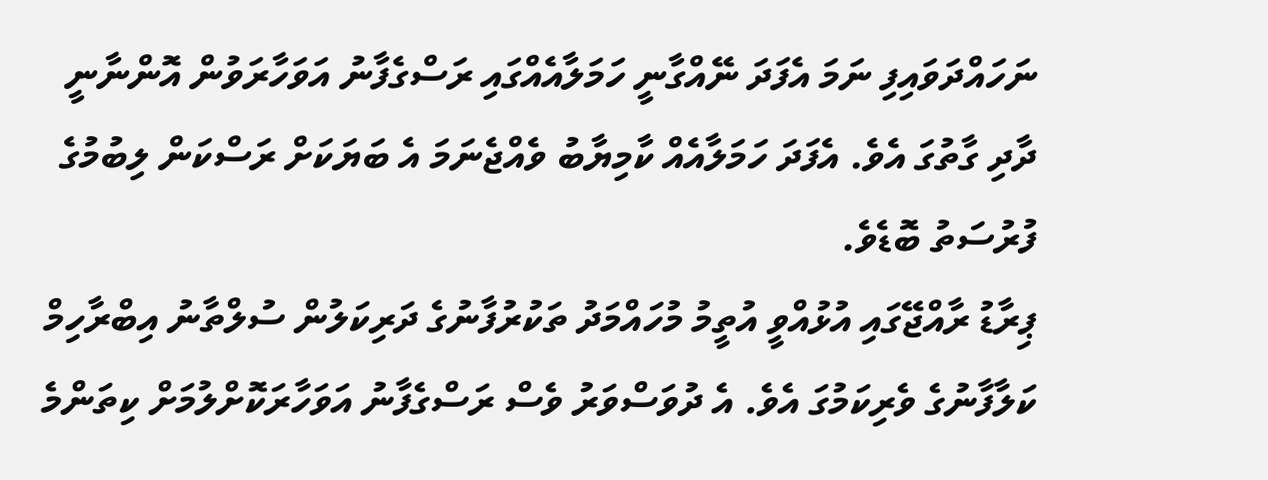ނަހައްދަވައިފި ނަމަ އެފަދަ ނޭއްގާނީ ހަމަލާއެއްގައި ރަސްގެފާނު އަވަހާރަވުން އޮންނާނީ ދާދި ގާތުގަ އެވެ. އެފަދަ ހަމަލާއެއް ކާމިޔާބު ވެއްޖެނަމަ އެ ބަޔަކަށް ރަސްކަން ލިބުމުގެ ފުރުސަތު ބޮޑެވެ.
ޕިރާޑު ރާއްޖޭގައި އުޅުއްވީ އުތީމު މުހައްމަދު ތަކުރުފާނުގެ ދަރިކަލުން ސުލްތާނު އިބްރާހިމް ކަލާފާނުގެ ވެރިކަމުގަ އެވެ. އެ ދުވަސްވަރު ވެސް ރަސްގެފާނު އަވަހާރަކޮށްލުމަށް ކިތަންމެ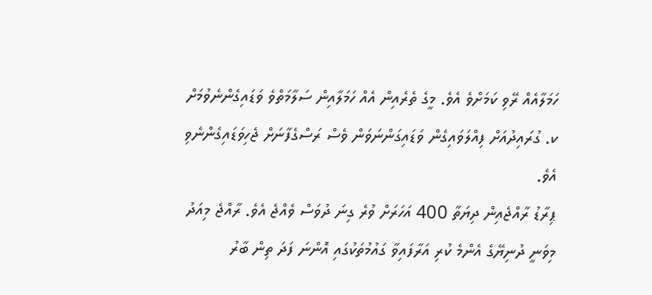ހަމަލާއެއް ރޭވި ކަމަށްވެ އެވެ. މީގެ ތެރެއިން އެއް ހަމަލާއިން ސަލާމަތްވެ ވަޑައިގެންނެވުމަށް ކ. ގުރައިދުއަށް ފިއްލަވައިގެން ވަޑައިގަންނަވަން ވެސް ރަސްގެފާނަށް ޖެހިވަޑައިގެންނެވި އެވެ.
ޕިރާޑު ރާއްޖެއިން ދިޔަތާ 400 އަހަރަށް ވުރެ ގިނަ ދުވަސް ވެއްޖެ އެވެ. ރާއްޖެ މިއަދު މިވަނީ ދުނިޔޭގެ އެންމެ ކުރި އަރާފައިވާ ގައުމުތަކުގައި އޮންނަ ފަދަ ތިން ބާރު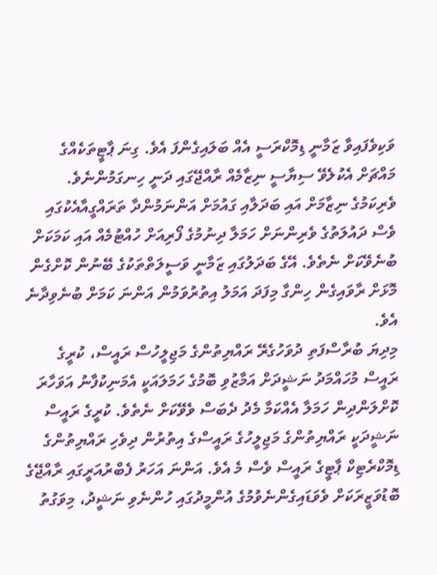ވަކިވެފައިވާ ޒަމާނީ ޑިމޮކްރަސީ އެއް ބަލައިގެންފަ އެވެ. ގިނަ ޕާޓީތަކެއްގެ މައްޗަށް އެކުލެވޭ ސިޔާސީ ނިޒާމެއް ރާއްޖޭގައި ދަނީ ހިނގަމުންނެވެ. ވެރިކަމުގެ ނިޒާމަށް އައި ބަދަލާއި ގައުމަށް އަންނަމުންދާ ތަރައްގީއާއެކުގައި ވެސް ދައުލަތުގެ ވެރިންނަށް ހަމަލާ ދިނުމުގެ ފޯރިއަށް ހުއްޓުމެއް އައި ކަމަކަށް ބުނެވޭކަށް ނެތެވެ. އޭގެ ބަދަލުގައި ޒަމާނީ ވަސީލަތްތަކުގެ ބޭނުން ކޮށްގެން މޮޅަށް ރާވައިގެން ހިންގާ މިފަދަ އަމަލު އިތުރުވަމުން އަންނަ ކަމަށް ބުނެވިދާނެ އެވެ.
މިދިޔަ ބުރާސްފަތި ދުވަހުގެރޭ ރައްޔިތުންގެ މަޖިލީހުސް ރައީސް، ކުރީގެ ރައީސް މުހައްމަދު ނަޝީދަށް އަމާޒުވި ބޮމުގެ ހަމަލައަކީ އެމަނިކުފާނު އަވަހާރަ ކޮށްލަންދިން ހަމަލާ އެއްކަމާ މެދު ދެބަސް ވެވޭކަށް ނެތެވެ. ކުރީގެ ރައީސް ނަޝީދަކީ ރައްޔިތުންގެ މަޖިލީހުގެ ރައީސްގެ އިތުރުން ދިވެހި ރައްޔިތުންގެ ޑިމޮކްރެޓިކް ޕާޓީގެ ރައީސް ވެސް މެ އެވެ. އަންނަ އަހަރު ފެބްރުއަރީގައި ރާއްޖޭގެ ބޮޑުވަޒީރަކަށް ވެވަޑައިގެންނެވުމުގެ އުންމީދުގައި ހުންނެވި ނަޝީދު، މިވަގުތު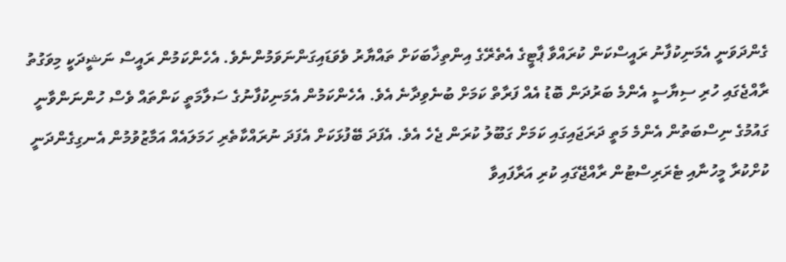ގެންދަވަނީ އެމަނިކުފާނު ރައީސްކަން ކުރައްވާ ޕާޓީގެ އެތެރޭގެ އިންތިޚާބަކަށް ތައްޔާރު ވެވަޑައިގަންނަވަމުންނެވެ. އެހެންކަމުން ރައީސް ނަޝީދަކީ މިވަގުތު ރާއްޖެގައި ހުރި ސިޔާސީ އެންމެ ބަރުދަން ބޮޑު އެއް ފަރާތް ކަމަށް ބުނެވިދާނެ އެވެ. އެހެންކަމުން އެމަނިކުފާނުގެ ސަލާމަތީ ކަންތައް ވެސް ހުންނަންވާނީ ގައުމުގެ ނިސްބަތުން އެންމެ މަތީ ދަރަޖައިގައި ކަމަށް ގަބޫލު ކުރަން ޖެހެ އެވެ. އެފަދަ ބޭފުޅަކަށް އެފަދަ ނުރައްކާތެރި ހަމަލައެއް އަމާޒުވުމުން އެނގިގެންދަނީ ކުށްކުރާ މީހުނާއި ޓެރަރިސްޓުން ރާއްޖޭގައި ކުރި އަރާފައިވާ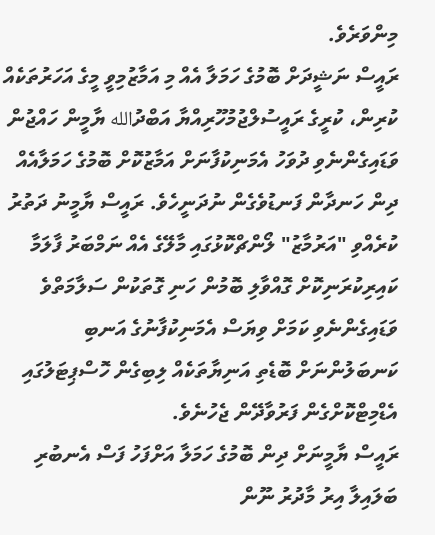މިންވަރެވެ.
ރައީސް ނަޝީދަށް ބޮމުގެ ހަމަލާ އެއް މި އަމާޒުމިވީ މީގެ އަހަރުތަކެއް ކުރިން، ކުރީގެ ރައީސުލްޖުމުހޫރިއްޔާ އަބްދުالله ޔާމީން ހައްޖުން ވަޑައިގެންނެވި ދުވަހު އެމަނިކުފާނަށް އަމާޒުކޮށް ބޮމުގެ ހަމަލާއެއް ދިން ހަނދާން ފަނޑުވެގެން ނުދަނީހެވެ. ރައީސް ޔާމީނު ދަތުރު ކުރެއްވި "އަރުމާޒު" ލޯންޗްކޮޅުގައި މާލޭގެ އެއް ނަމްބަރު ފާލަމާ ކައިރިކުރަނިކޮށް ގޮއްވާލި ބޮމުން ހަނި ގޮތަކުން ސަލާމަތްވެ ވަޑައިގެންނެވި ކަމަށް ވިޔަސް އެމަނިކުފާނުގެ އަނބި ކަނބަލުންނަށް ބޮޑެތި އަނިޔާތަކެއް ލިބިގެން ހޮސްޕިޓަލުގައި އެޑްމިޓްކޮށްގެން ފަރުވާދޭން ޖެހުނެވެ.
ރައީސް ޔާމީނަށް ދިން ބޮމުގެ ހަމަލާ އަށްފަހު ފަސް އެނބުރި ބަލައިލާ އިރު މާދުރު ނޫން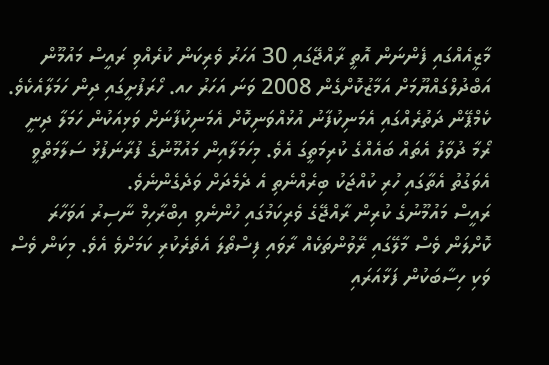މާޒީއެއްގައި ފެންނަން އޮތީ ރާއްޖޭގައި 30 އަހަރު ވެރިކަން ކުރެއްވި ރައީސް މައުމޫން އަބްދުލްގައްޔޫމަށް އަމާޒުކޮށްގެން 2008 ވަނަ އަހަރު ހއ. ހޯރަފުށީގައި ދިން ހަމަލާއެކެވެ. ކެމްޕޭން ދަތުރެއްގައި އެމަނިކުފާނު އުޅުއްވަނިކޮށް އެމަނިކުފާނަށް ވަޅިއަކުން ހަމަލާ ދިނީ ރޯމާ ދުވާލު އެތައް ބައެއްގެ ކުރިމަތީގަ އެވެ. މިހަމަލާއިން މައުމޫނުގެ ފުރާނަފުޅު ސަލާމަތްވީ އެވަގުތު އެތާގައި ހުރި ކުއްޖަކު ބިރެއްނެތި އެ ދެމެދަށް ވަދެގެންނެވެ.
ރައީސް މައުމޫނުގެ ކުރިން ރާއްޖޭގެ ވެރިކަމުގައި ހުންނެވި އިބްރާހިމް ނާސިރު އަވަހާރަ ކޮށްލަން ވެސް މާލޭގައި ރޭވުންތަކެއް ރާވައި ފިސްތޯލަ އެތެރެކުރި ކަމަށްވެ އެވެ. މިކަން ވެސް ވަކި ހިސާބަކުން ފަޅާއަރައި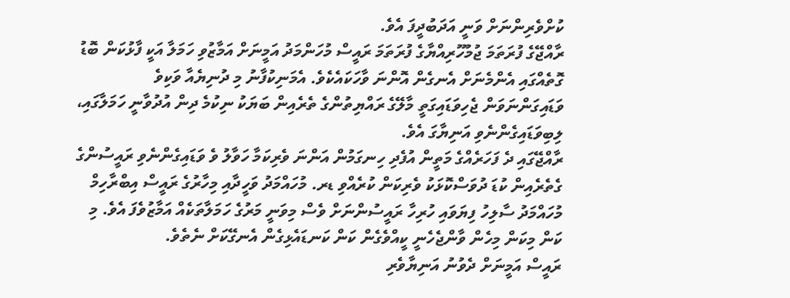ކުށްވެރިންނަށް ވަނީ އަދަބުދީފަ އެވެ.
ރާއްޖޭގެ ފުރަތަމަ ޖުމުހޫރިއްޔާގެ ފުރަތަމަ ރައީސް މުހަންމަދު އަމީނަށް އަމާޒުވި ހަމަލާ އަކީ ފާޅުކަން ބޮޑު ގޮތެއްގައި އެންމެނަށް އެނގެން އޮންނަ ވާހަކައެކެވެ. އެމަނިކުފާނު މި ދުނިޔެއާ ވަކިވެ ވަޑައިގަންނަވަން ޖެހިވަޑައިގަތީ މާލޭގެ ރައްޔިތުންގެ ތެރެއިން ބަޔަކު ނިކުމެ ދިން އުދުވާނީ ހަމަލާގައި، ލިބިވަޑައިގެންނެވި އަނިޔާގަ އެވެ.
ރާއްޖޭގައި ދެ ފަހަރެއްގެ މަތީން އުފެދި ހިނގަމުން އަންނަ ވެރިކަމާ ހަވާލު ވެ ވަޑައިގެންނެވި ރައީސުންގެ ގެތެރެއިން ކުޑަ ދުވަސްކޮޅަކު ވެރިކަން ކުރެއްވި ޑރ. މުހައްމަދު ވަހީދާއި މިހާރުގެ ރައީސް އިބްރާހިމް މުހައްމަދު ސާލިހު ފިޔަވައި ހުރިހާ ރައީސުންނަށް ވެސް މިވަނީ މަރުގެ ހަމަލާތަކެއް އަމާޒުވެފަ އެވެ. މި ކަން މިކަން މިހެން ވާންޖެހެނީ ކީއްވެގެން ކަން ކަނޑައެޅިގެން އެނގޭކަށް ނެތެވެ.
ރައީސް އަމީނަށް ދެވުނު އަނިޔާވެރި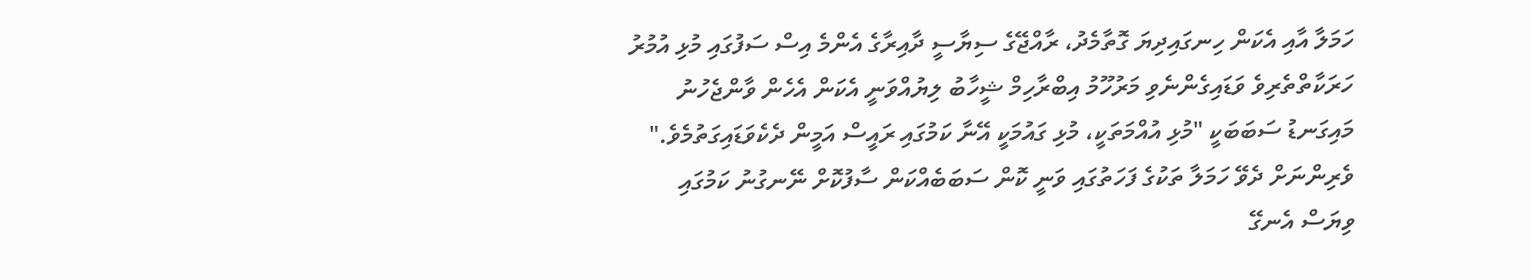ހަމަލާ އާއި އެކަން ހިނގައިދިޔަ ގޮތާމެދު، ރާއްޖޭގެ ސިޔާސީ ދާއިރާގެ އެންމެ އިސް ސަފުގައި މުޅި އުމުރު ހަރަކާތްތެރިވެ ވަޑައިގެންނެވި މަރުހޫމު އިބްރާހިމް ޝީހާބު ލިޔުއްވަނީ އެކަން އެހެން ވާންޖެހުނު މައިގަނޑު ސަބަބަކީ "މުޅި އުއްމަތަކީ، މުޅި ގައުމަކީ އޭނާ ކަމުގައި ރައީސް އަމީން ދެކެވަޑައިގަތުމެވެ."
ވެރިންނަށް ދެވޭ ހަމަލާ ތަކުގެ ފަހަތުގައި ވަނީ ކޮން ސަބަބެއްކަން ސާފުކޮށް ނޭނގުނު ކަމުގައި ވިޔަސް އެނގޭ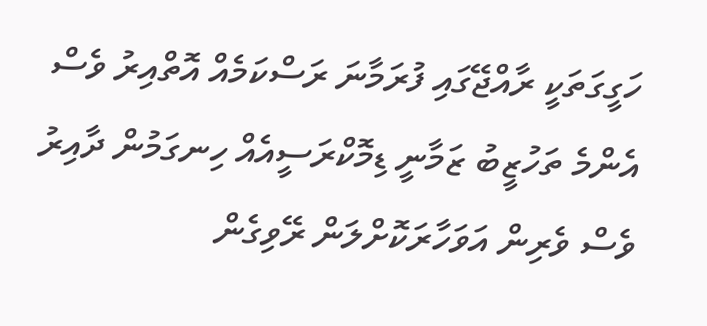ހަގީގަތަކީ ރާއްޖޭގައި ފުރަމާނަ ރަސްކަމެއް އޮތްއިރު ވެސް އެންމެ ތަހުޒީބު ޒަމާނީ ޑިމޮކްރަސީއެއް ހިނގަމުން ދާއިރު ވެސް ވެރިން އަވަހާރަކޮށްލަން ރޭވިގެން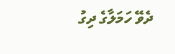ދެވޭ ހަމަލާގެ ދިގު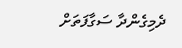ދެމިގެންދާ ސަގާފަތަށް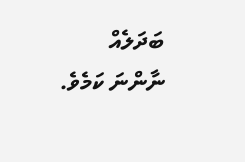ބަދަލެއް ނާންނަ ކަމެވެ.